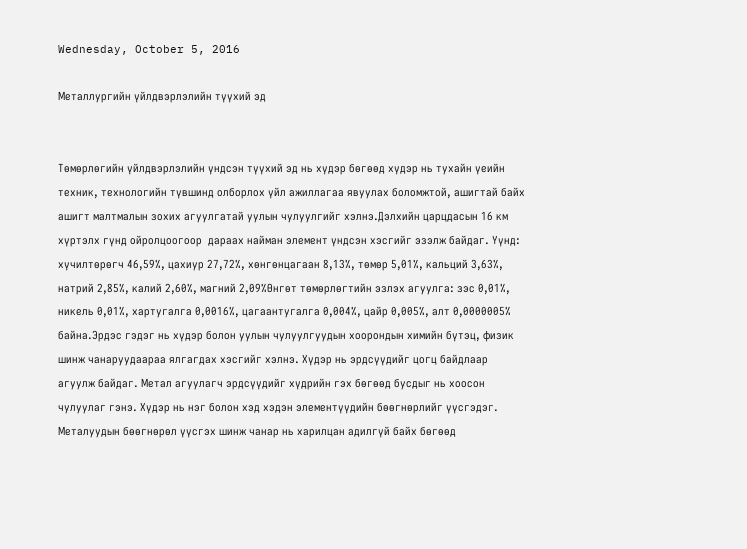Wednesday, October 5, 2016

Металлургийн үйлдвэрлэлийн түүхий эд


Төмөрлөгийн үйлдвэрлэлийн үндсэн түүхий эд нь хүдэр бөгөөд хүдэр нь тухайн үеийн техник, технологийн түвшинд олборлох үйл ажиллагаа явуулах боломжтой, ашигтай байх ашигт малтмалын зохих агуулгатай уулын чулуулгийг хэлнэ.Дэлхийн царцдасын 16 км хүртэлх гүнд ойролцоогоор  дараах найман элемент үндсэн хэсгийг эзэлж байдаг. Үүнд: хүчилтөрөгч 46,59%, цахиур 27,72%, хөнгөнцагаан 8,13%, төмөр 5,01%, кальций 3,63%, натрий 2,85%, калий 2,60%, магний 2,09%Өнгөт төмөрлөгтийн эзлэх агуулга: зэс 0,01%, никель 0,01%, хартугалга 0,0016%, цагаантугалга 0,004%, цайр 0,005%, алт 0,0000005% байна.Эрдэс гэдэг нь хүдэр болон уулын чулуулгуудын хоорондын химийн бүтэц, физик шинж чанаруудаараа ялгагдах хэсгийг хэлнэ. Хүдэр нь эрдсүүдийг цогц байдлаар агуулж байдаг. Метал агуулагч эрдсүүдийг хүдрийн гэх бөгөөд бусдыг нь хоосон чулуулаг гэнэ. Хүдэр нь нэг болон хэд хэдэн элементүүдийн бөөгнөрлийг үүсгэдэг. Металуудын бөөгнөрөл үүсгэх шинж чанар нь харилцан адилгүй байх бөгөөд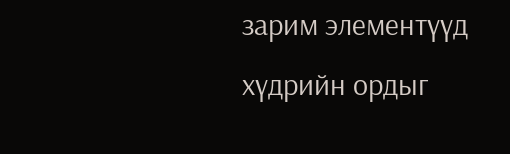зарим элементүүд хүдрийн ордыг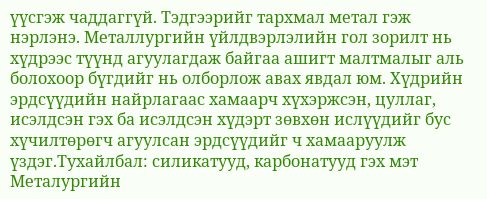үүсгэж чаддаггүй. Тэдгээрийг тархмал метал гэж нэрлэнэ. Металлургийн үйлдвэрлэлийн гол зорилт нь хүдрээс түүнд агуулагдаж байгаа ашигт малтмалыг аль болохоор бүгдийг нь олборлож авах явдал юм. Хүдрийн эрдсүүдийн найрлагаас хамаарч хүхэржсэн, цуллаг, исэлдсэн гэх ба исэлдсэн хүдэрт зөвхөн ислүүдийг бус хүчилтөрөгч агуулсан эрдсүүдийг ч хамааруулж үздэг.Тухайлбал: силикатууд, карбонатууд гэх мэт Металургийн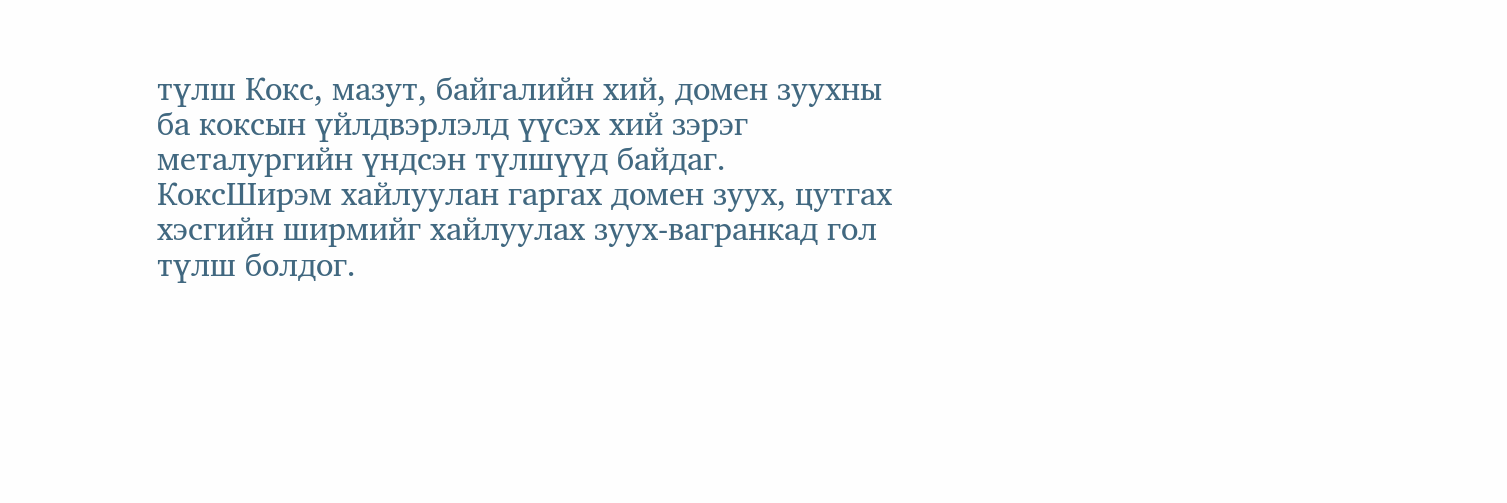түлш Кокс, мазут, байгалийн хий, домен зуухны ба коксын үйлдвэрлэлд үүсэх хий зэрэг металургийн үндсэн түлшүүд байдаг.
КоксШирэм хайлуулан гаргах домен зуух, цутгах хэсгийн ширмийг хайлуулах зуух-вагранкад гол түлш болдог.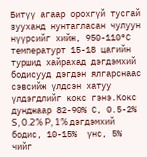Битүү агаар орохгүй тусгай зууханд нунтагласан чулуун нүүрсийг хийж, 950-110°С температурт 15-18 цагийн туршид хайрахад дэгдэмхий бодисууд дэгдэн ялгарснаас сэвсийж үлдсэн хатуу үлдэгдлийг кокс гэнэ.Кокс дунджаар 82-90% С, 0.5-2% S, 0.2% P, 1% дэгдэмхий бодис, 10-15%  үнс, 5%  чийг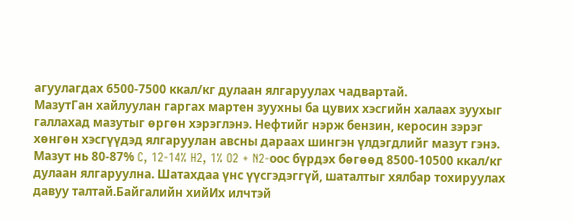агуулагдах 6500-7500 ккал/кг дулаан ялгаруулах чадвартай.
МазутГан хайлуулан гаргах мартен зуухны ба цувих хэсгийн халаах зуухыг галлахад мазутыг өргөн хэрэглэнэ. Нефтийг нэрж бензин, керосин зэрэг хөнгөн хэсгүүдэд ялгаруулан авсны дараах шингэн үлдэгдлийг мазут гэнэ. Мазут нь 80-87% C, 12-14% H2, 1% O2 + N2-оос бүрдэх бөгөөд 8500-10500 ккал/кг дулаан ялгаруулна. Шатахдаа үнс үүсгэдэггүй, шаталтыг хялбар тохируулах давуу талтай.Байгалийн хийИх илчтэй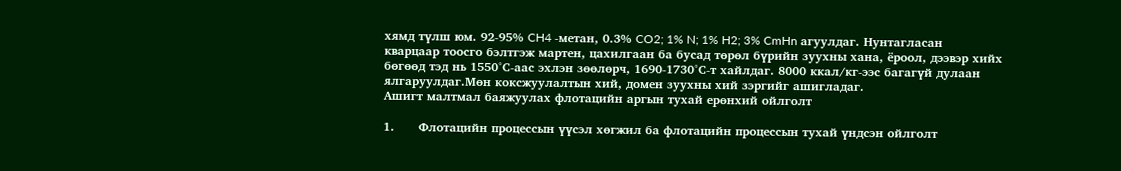хямд түлш юм. 92-95% CH4 -метан, 0.3% CO2; 1% N; 1% H2; 3% CmHn агуулдаг. Нунтагласан кварцаар тоосго бэлтгэж мартен, цахилгаан ба бусад төрөл бүрийн зуухны хана, ёроол, дээвэр хийх бөгөөд тэд нь 1550°С-аас эхлэн зөөлөрч, 1690-1730°С-т хайлдаг. 8000 ккал/кг-ээс багагүй дулаан ялгаруулдаг.Мөн коксжуулалтын хий, домен зуухны хий зэргийг ашигладаг.
Ашигт малтмал баяжуулах флотацийн аргын тухай ерөнхий ойлголт

1.      Флотацийн процессын үүсэл хөгжил ба флотацийн процессын тухай үндсэн ойлголт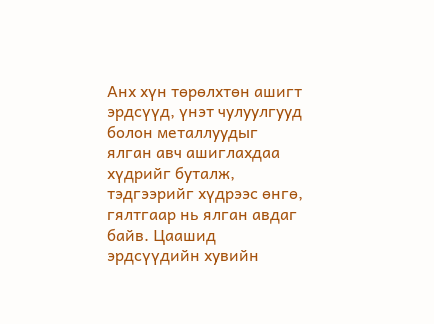Анх хүн төрөлхтөн ашигт эрдсүүд, үнэт чулуулгууд болон металлуудыг ялган авч ашиглахдаа хүдрийг буталж, тэдгээрийг хүдрээс өнгө, гялтгаар нь ялган авдаг байв. Цаашид эрдсүүдийн хувийн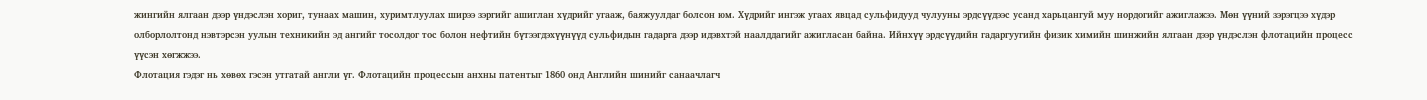жингийн ялгаан дээр үндэслэн хориг, тунаах машин, хуримтлуулах ширээ зэргийг ашиглан хүдрийг угааж, баяжуулдаг болсон юм. Хүдрийг ингэж угаах явцад сульфидууд чулууны эрдсүүдээс усанд харьцангуй муу нордогийг ажиглажээ. Мөн үүний зэрэгцээ хүдэр олборлолтонд нэвтэрсэн уулын техникийн эд ангийг тосолдог тос болон нефтийн бүтээгдэхүүнүүд сульфидын гадарга дээр идэвхтэй наалддагийг ажигласан байна. Ийнхүү эрдсүүдийн гадаргуугийн физик химийн шинжийн ялгаан дээр үндэслэн флотацийн процесс үүсэн хөгжжээ.
Флотация гэдэг нь хөвөх гэсэн утгатай англи үг. Флотацийн процессын анхны патентыг 1860 онд Английн шинийг санаачлагч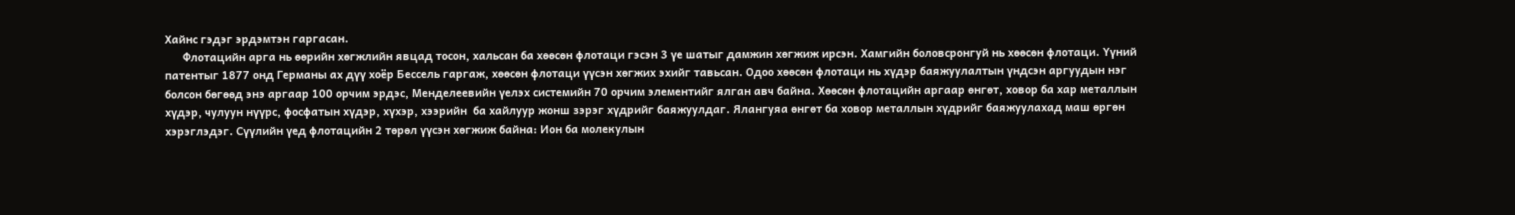Хайнс гэдэг эрдэмтэн гаргасан.
      Флотацийн арга нь өөрийн хөгжлийн явцад тосон, хальсан ба хөөсөн флотаци гэсэн 3 үе шатыг дамжин хөгжиж ирсэн. Хамгийн боловсронгуй нь хөөсөн флотаци. Үүний патентыг 1877 онд Германы ах дүү хоёр Бессель гаргаж, хөөсөн флотаци үүсэн хөгжих эхийг тавьсан. Одоо хөөсөн флотаци нь хүдэр баяжуулалтын үндсэн аргуудын нэг болсон бөгөөд энэ аргаар 100 орчим эрдэс, Менделеевийн үелэх системийн 70 орчим элементийг ялган авч байна. Хөөсөн флотацийн аргаар өнгөт, ховор ба хар металлын хүдэр, чулуун нүүрс, фосфатын хүдэр, хүхэр, хээрийн  ба хайлуур жонш зэрэг хүдрийг баяжуулдаг. Ялангуяа өнгөт ба ховор металлын хүдрийг баяжуулахад маш өргөн хэрэглэдэг. Сүүлийн үед флотацийн 2 төрөл үүсэн хөгжиж байна: Ион ба молекулын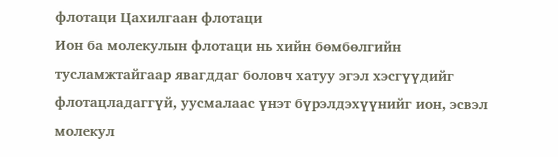флотаци Цахилгаан флотаци
Ион ба молекулын флотаци нь хийн бөмбөлгийн тусламжтайгаар явагддаг боловч хатуу эгэл хэсгүүдийг флотацладаггүй, уусмалаас үнэт бүрэлдэхүүнийг ион, эсвэл молекул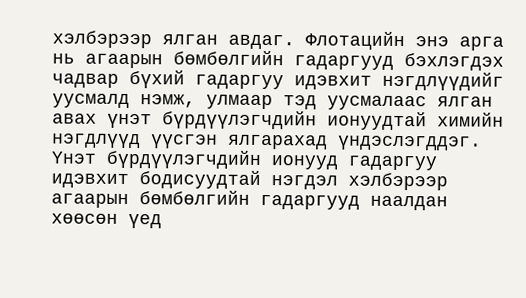хэлбэрээр ялган авдаг. Флотацийн энэ арга нь агаарын бөмбөлгийн гадаргууд бэхлэгдэх чадвар бүхий гадаргуу идэвхит нэгдлүүдийг уусмалд нэмж, улмаар тэд уусмалаас ялган авах үнэт бүрдүүлэгчдийн ионуудтай химийн нэгдлүүд үүсгэн ялгарахад үндэслэгддэг. Үнэт бүрдүүлэгчдийн ионууд гадаргуу идэвхит бодисуудтай нэгдэл хэлбэрээр агаарын бөмбөлгийн гадаргууд наалдан хөөсөн үед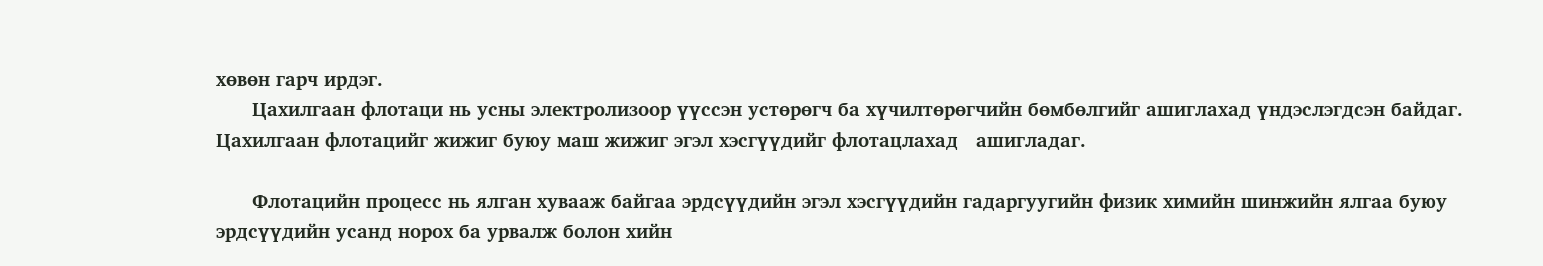хөвөн гарч ирдэг.
      Цахилгаан флотаци нь усны электролизоор үүссэн устөрөгч ба хүчилтөрөгчийн бөмбөлгийг ашиглахад үндэслэгдсэн байдаг. Цахилгаан флотацийг жижиг буюу маш жижиг эгэл хэсгүүдийг флотацлахад   ашигладаг.

      Флотацийн процесс нь ялган хувааж байгаа эрдсүүдийн эгэл хэсгүүдийн гадаргуугийн физик химийн шинжийн ялгаа буюу эрдсүүдийн усанд норох ба урвалж болон хийн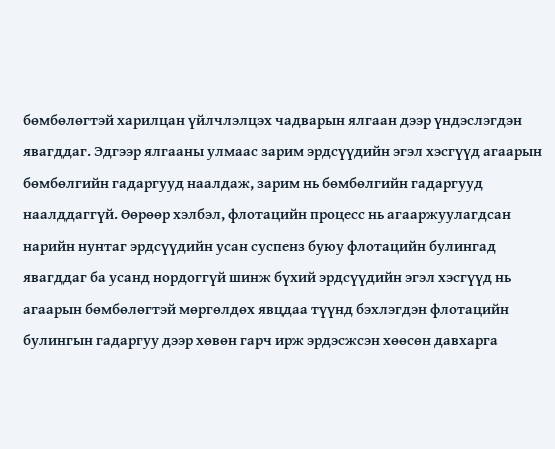бөмбөлөгтэй харилцан үйлчлэлцэх чадварын ялгаан дээр үндэслэгдэн явагддаг. Эдгээр ялгааны улмаас зарим эрдсүүдийн эгэл хэсгүүд агаарын бөмбөлгийн гадаргууд наалдаж, зарим нь бөмбөлгийн гадаргууд наалддаггүй. Өөрөөр хэлбэл, флотацийн процесс нь агааржуулагдсан нарийн нунтаг эрдсүүдийн усан суспенз буюу флотацийн булингад явагддаг ба усанд нордоггүй шинж бүхий эрдсүүдийн эгэл хэсгүүд нь агаарын бөмбөлөгтэй мөргөлдөх явцдаа түүнд бэхлэгдэн флотацийн булингын гадаргуу дээр хөвөн гарч ирж эрдэсжсэн хөөсөн давхарга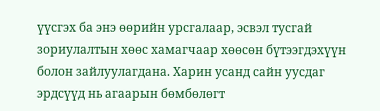үүсгэх ба энэ өөрийн урсгалаар, эсвэл тусгай зориулалтын хөөс хамагчаар хөөсөн бүтээгдэхүүн болон зайлуулагдана. Харин усанд сайн уусдаг эрдсүүд нь агаарын бөмбөлөгт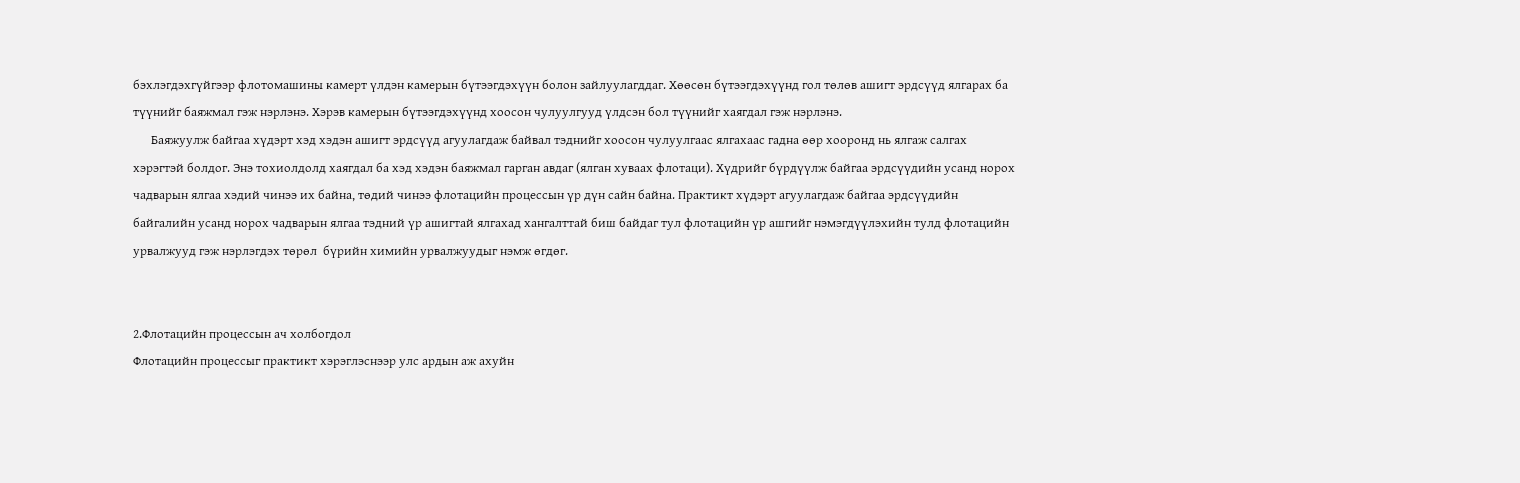бэхлэгдэхгүйгээр флотомашины камерт үлдэн камерын бүтээгдэхүүн болон зайлуулагддаг. Хөөсөн бүтээгдэхүүнд гол төлөв ашигт эрдсүүд ялгарах ба түүнийг баяжмал гэж нэрлэнэ. Хэрэв камерын бүтээгдэхүүнд хоосон чулуулгууд үлдсэн бол түүнийг хаягдал гэж нэрлэнэ.
      Баяжуулж байгаа хүдэрт хэд хэдэн ашигт эрдсүүд агуулагдаж байвал тэднийг хоосон чулуулгаас ялгахаас гадна өөр хооронд нь ялгаж салгах хэрэгтэй болдог. Энэ тохиолдолд хаягдал ба хэд хэдэн баяжмал гарган авдаг (ялган хуваах флотаци). Хүдрийг бүрдүүлж байгаа эрдсүүдийн усанд норох чадварын ялгаа хэдий чинээ их байна, төдий чинээ флотацийн процессын үр дүн сайн байна. Практикт хүдэрт агуулагдаж байгаа эрдсүүдийн байгалийн усанд норох чадварын ялгаа тэдний үр ашигтай ялгахад хангалттай биш байдаг тул флотацийн үр ашгийг нэмэгдүүлэхийн тулд флотацийн урвалжууд гэж нэрлэгдэх төрөл  бүрийн химийн урвалжуудыг нэмж өгдөг.


2.Флотацийн процессын ач холбогдол
Флотацийн процессыг практикт хэрэглэснээр улс ардын аж ахуйн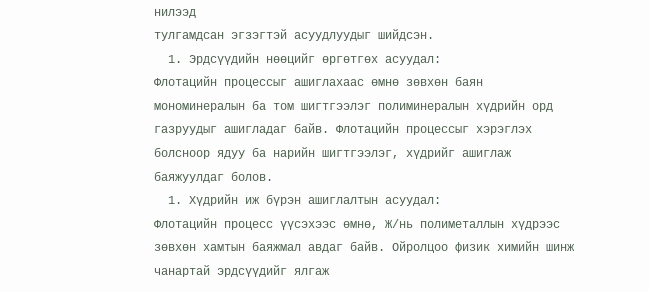нилээд
тулгамдсан эгзэгтэй асуудлуудыг шийдсэн.
  1. Эрдсүүдийн нөөцийг өргөтгөх асуудал:
Флотацийн процессыг ашиглахаас өмнө зөвхөн баян мономинералын ба том шигтгээлэг полиминералын хүдрийн орд газруудыг ашигладаг байв. Флотацийн процессыг хэрэглэх болсноор ядуу ба нарийн шигтгээлэг, хүдрийг ашиглаж баяжуулдаг болов.
  1. Хүдрийн иж бүрэн ашиглалтын асуудал:
Флотацийн процесс үүсэхээс өмнө, Ж/нь полиметаллын хүдрээс зөвхөн хамтын баяжмал авдаг байв. Ойролцоо физик химийн шинж чанартай эрдсүүдийг ялгаж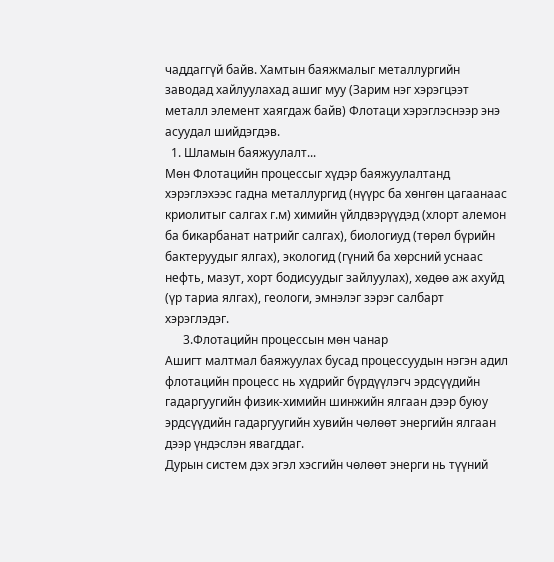чаддаггүй байв. Хамтын баяжмалыг металлургийн заводад хайлуулахад ашиг муу (Зарим нэг хэрэгцээт металл элемент хаягдаж байв) Флотаци хэрэглэснээр энэ асуудал шийдэгдэв.
  1. Шламын баяжуулалт...
Мөн Флотацийн процессыг хүдэр баяжуулалтанд хэрэглэхээс гадна металлургид (нүүрс ба хөнгөн цагаанаас криолитыг салгах г.м) химийн үйлдвэрүүдэд (хлорт алемон ба бикарбанат натрийг салгах), биологиуд (төрөл бүрийн бактеруудыг ялгах), экологид (гүний ба хөрсний уснаас нефть, мазут, хорт бодисуудыг зайлуулах), хөдөө аж ахуйд (үр тариа ялгах), геологи, эмнэлэг зэрэг салбарт хэрэглэдэг.
      3.Флотацийн процессын мөн чанар
Ашигт малтмал баяжуулах бусад процессуудын нэгэн адил флотацийн процесс нь хүдрийг бүрдүүлэгч эрдсүүдийн гадаргуугийн физик-химийн шинжийн ялгаан дээр буюу эрдсүүдийн гадаргуугийн хувийн чөлөөт энергийн ялгаан дээр үндэслэн явагддаг.
Дурын систем дэх эгэл хэсгийн чөлөөт энерги нь түүний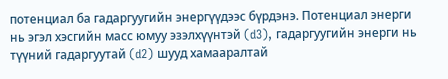потенциал ба гадаргуугийн энергүүдээс бүрдэнэ. Потенциал энерги нь эгэл хэсгийн масс юмуу эзэлхүүнтэй (d3), гадаргуугийн энерги нь түүний гадаргуутай (d2) шууд хамааралтай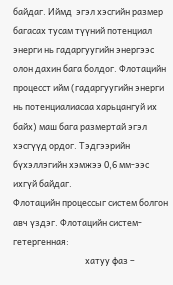байдаг. Иймд  эгэл хэсгийн размер багасах тусам түүний потенциал энерги нь гадаргуугийн энергээс олон дахин бага болдог. Флотацийн процесст ийм (гадаргуугийн энерги нь потенциалиасаа харьцангуй их байх) маш бага размертай эгэл хэсгүүд ордог. Тэдгээрийн бүхэллэгийн хэмжээ 0,6 мм-ээс ихгүй байдаг.
Флотацийн процессыг систем болгон авч үздэг. Флотацийн систем-гетергенная:
                                    хатуу фаз –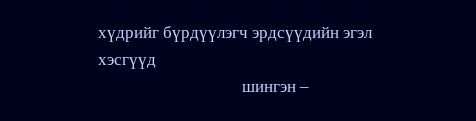хүдрийг бүрдүүлэгч эрдсүүдийн эгэл хэсгүүд
                                    шингэн –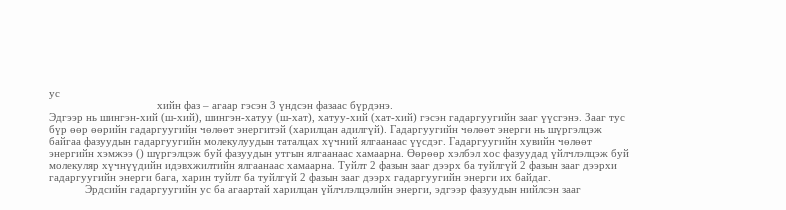ус
                                    хийн фаз – агаар гэсэн 3 үндсэн фазаас бүрдэнэ.
Эдгээр нь шингэн-хий (ш-хий), шингэн-хатуу (ш-хат), хатуу-хий (хат-хий) гэсэн гадаргуугийн зааг үүсгэнэ. Зааг тус бүр өөр өөрийн гадаргуугийн чөлөөт энергитэй (харилцан адилгүй). Гадаргуугийн чөлөөт энерги нь шүргэлцэж байгаа фазуудын гадаргуугийн молекулуудын таталцах хүчний ялгаанаас үүсдэг. Гадаргуугийн хувийн чөлөөт энергийн хэмжээ () шүргэлцэж буй фазуудын утгын ялгаанаас хамаарна. Өөрөөр хэлбэл хос фазуудад үйлчлэлцэж буй молекуляр хүчнүүдийн идэвхжилтийн ялгаанаас хамаарна. Туйлт 2 фазын зааг дээрх ба туйлгүй 2 фазын зааг дээрхи гадаргуугийн энерги бага, харин туйлт ба туйлгүй 2 фазын зааг дээрх гадаргуугийн энерги их байдаг.
            Эрдсийн гадаргуугийн ус ба агаартай харилцан үйлчлэлцэлийн энерги, эдгээр фазуудын нийлсэн зааг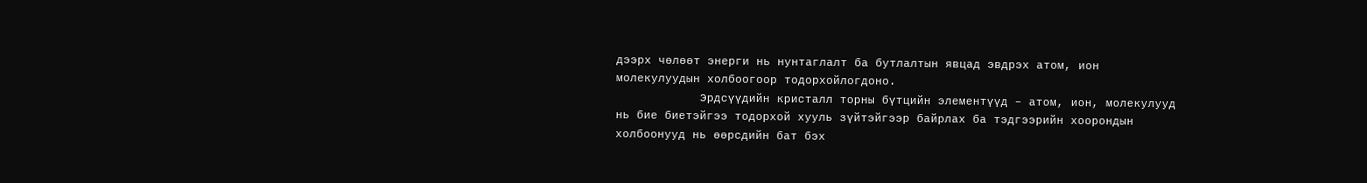дээрх чөлөөт энерги нь нунтаглалт ба бутлалтын явцад эвдрэх атом, ион молекулуудын холбоогоор тодорхойлогдоно.
            Эрдсүүдийн кристалл торны бүтцийн элементүүд – атом, ион, молекулууд нь бие биетэйгээ тодорхой хууль зүйтэйгээр байрлах ба тэдгээрийн хоорондын холбоонууд нь өөрсдийн бат бэх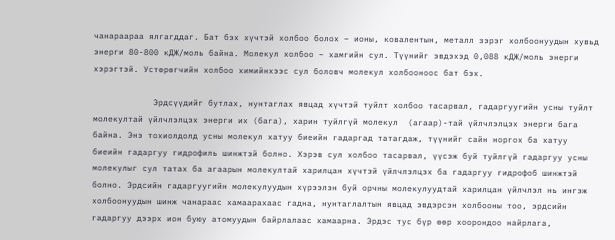чанараараа ялгагддаг. Бат бэх хүчтэй холбоо болох – ионы, ковалентын, металл зэрэг холбоонуудын хувьд энерги 80-800 кДЖ/моль байна. Молекул холбоо – хамгийн сул. Түүнийг эвдэхэд 0,088 кДЖ/моль энерги хэрэгтэй. Устөрөгчийн холбоо химийнхээс сул боловч молекул холбооноос бат бэх.

            Эрдсүүдийг бутлах, нунтаглах явцад хүчтэй туйлт холбоо тасарвал, гадаргуугийн усны туйлт молекултай үйлчлэлцэх энерги их (бага), харин туйлгүй молекул  (агаар)-тай үйлчлэлцэх энерги бага  байна. Энэ тохиолдолд усны молекул хатуу биеийн гадаргад татагдаж, түүнийг сайн норгох ба хатуу биеийн гадаргуу гидрофиль шинжтэй болно. Хэрэв сул холбоо тасарвал, үүсэж буй туйлгүй гадаргуу усны молекулыг сул татах ба агаарын молекултай харилцан хүчтэй үйлчлэлцэх ба гадаргуу гидрофоб шинжтэй болно. Эрдсийн гадаргуугийн молекулуудын хүрээлэн буй орчны молекулуудтай харилцан үйлчлэл нь ингэж холбоонуудын шинж чанараас хамаарахаас гадна, нунтаглалтын явцад эвдэрсэн холбооны тоо, эрдсийн гадаргуу дээрх ион буюу атомуудын байрлалаас хамаарна. Эрдэс тус бүр өөр хоорондоо найрлага,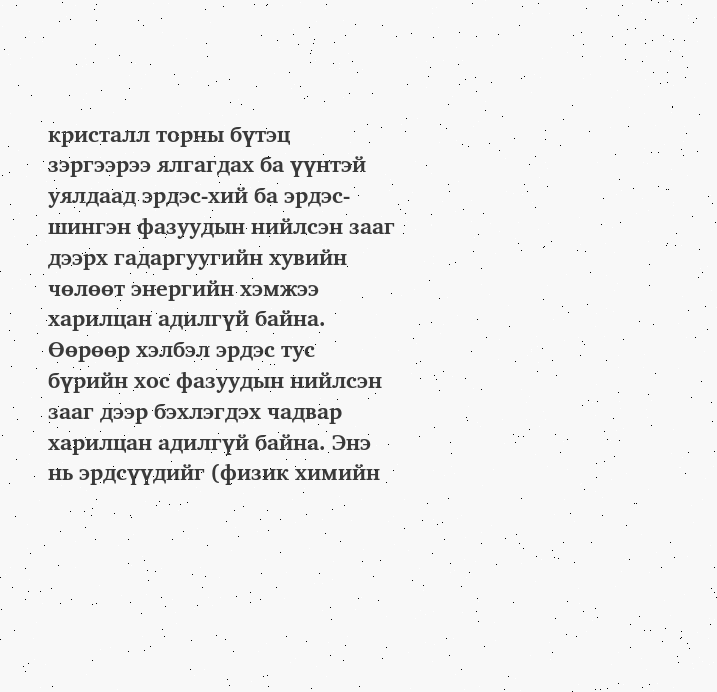кристалл торны бүтэц зэргээрээ ялгагдах ба үүнтэй уялдаад эрдэс-хий ба эрдэс-шингэн фазуудын нийлсэн зааг дээрх гадаргуугийн хувийн чөлөөт энергийн хэмжээ харилцан адилгүй байна. Өөрөөр хэлбэл эрдэс тус бүрийн хос фазуудын нийлсэн зааг дээр бэхлэгдэх чадвар харилцан адилгүй байна. Энэ нь эрдсүүдийг (физик химийн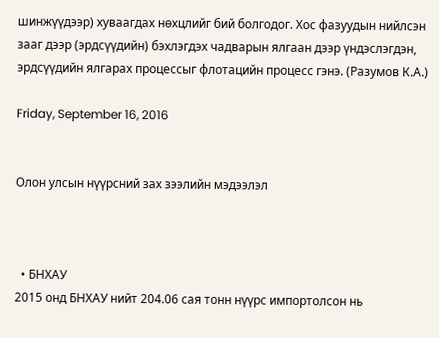шинжүүдээр) хуваагдах нөхцлийг бий болгодог. Хос фазуудын нийлсэн зааг дээр (эрдсүүдийн) бэхлэгдэх чадварын ялгаан дээр үндэслэгдэн, эрдсүүдийн ялгарах процессыг флотацийн процесс гэнэ. (Разумов К.А.)

Friday, September 16, 2016


Олон улсын нүүрсний зах зээлийн мэдээлэл



  • БНХАУ
2015 онд БНХАУ нийт 204.06 сая тонн нүүрс импортолсон нь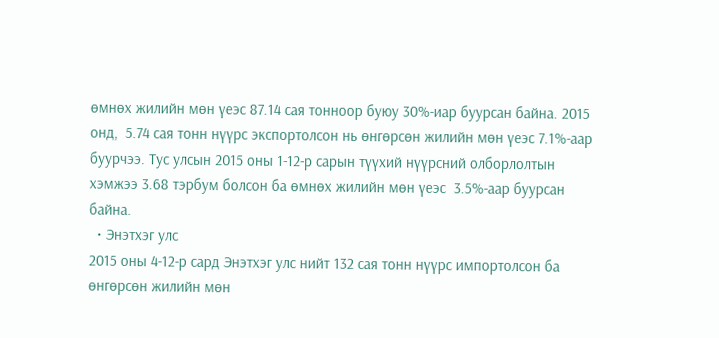өмнөх жилийн мөн үеэс 87.14 сая тонноор буюу 30%-иар буурсан байна. 2015 онд,  5.74 сая тонн нүүрс экспортолсон нь өнгөрсөн жилийн мөн үеэс 7.1%-аар буурчээ. Тус улсын 2015 оны 1-12-р сарын түүхий нүүрсний олборлолтын хэмжээ 3.68 тэрбум болсон ба өмнөх жилийн мөн үеэс  3.5%-аар буурсан байна.
  • Энэтхэг улс
2015 оны 4-12-р сард Энэтхэг улс нийт 132 сая тонн нүүрс импортолсон ба өнгөрсөн жилийн мөн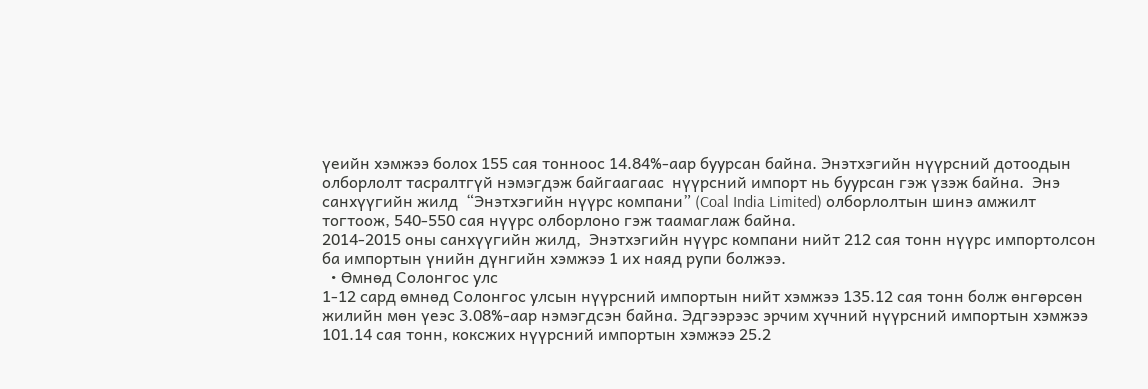үеийн хэмжээ болох 155 сая тонноос 14.84%-аар буурсан байна. Энэтхэгийн нүүрсний дотоодын олборлолт тасралтгүй нэмэгдэж байгаагаас  нүүрсний импорт нь буурсан гэж үзэж байна.  Энэ санхүүгийн жилд  “Энэтхэгийн нүүрс компани” (Coal India Limited) олборлолтын шинэ амжилт тогтоож, 540-550 сая нүүрс олборлоно гэж таамаглаж байна.
2014-2015 оны санхүүгийн жилд,  Энэтхэгийн нүүрс компани нийт 212 сая тонн нүүрс импортолсон ба импортын үнийн дүнгийн хэмжээ 1 их наяд рупи болжээ.
  • Өмнөд Солонгос улс
1-12 сард өмнөд Солонгос улсын нүүрсний импортын нийт хэмжээ 135.12 сая тонн болж өнгөрсөн жилийн мөн үеэс 3.08%-аар нэмэгдсэн байна. Эдгээрээс эрчим хүчний нүүрсний импортын хэмжээ 101.14 сая тонн, коксжих нүүрсний импортын хэмжээ 25.2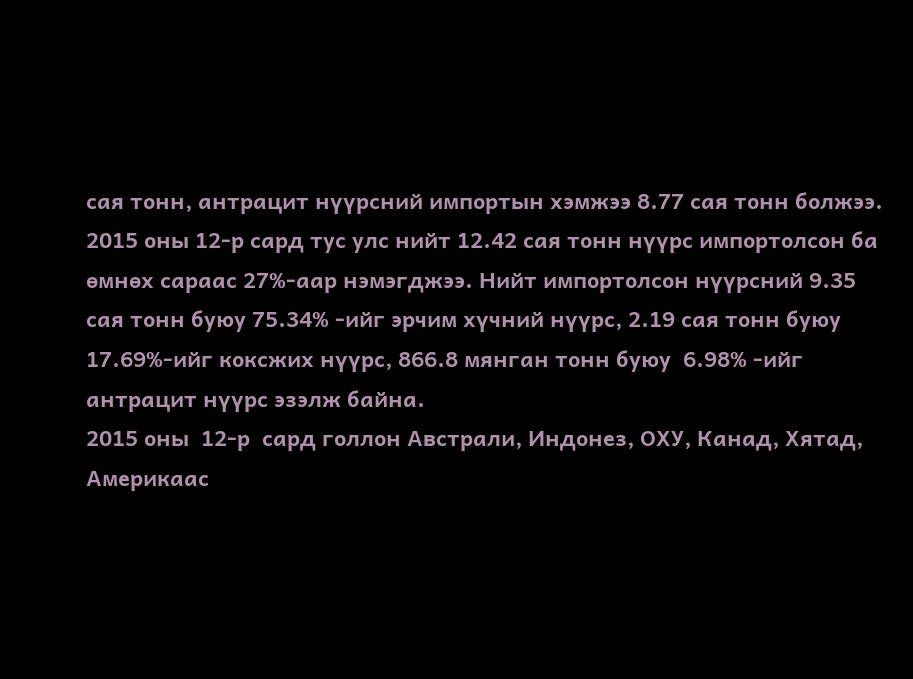сая тонн, антрацит нүүрсний импортын хэмжээ 8.77 сая тонн болжээ.
2015 оны 12-р сард тус улс нийт 12.42 сая тонн нүүрс импортолсон ба өмнөх сараас 27%-аар нэмэгджээ. Нийт импортолсон нүүрсний 9.35 сая тонн буюу 75.34% -ийг эрчим хүчний нүүрс, 2.19 сая тонн буюу 17.69%-ийг коксжих нүүрс, 866.8 мянган тонн буюу  6.98% -ийг антрацит нүүрс эзэлж байна.
2015 оны  12-р  сард голлон Австрали, Индонез, ОХУ, Канад, Хятад, Америкаас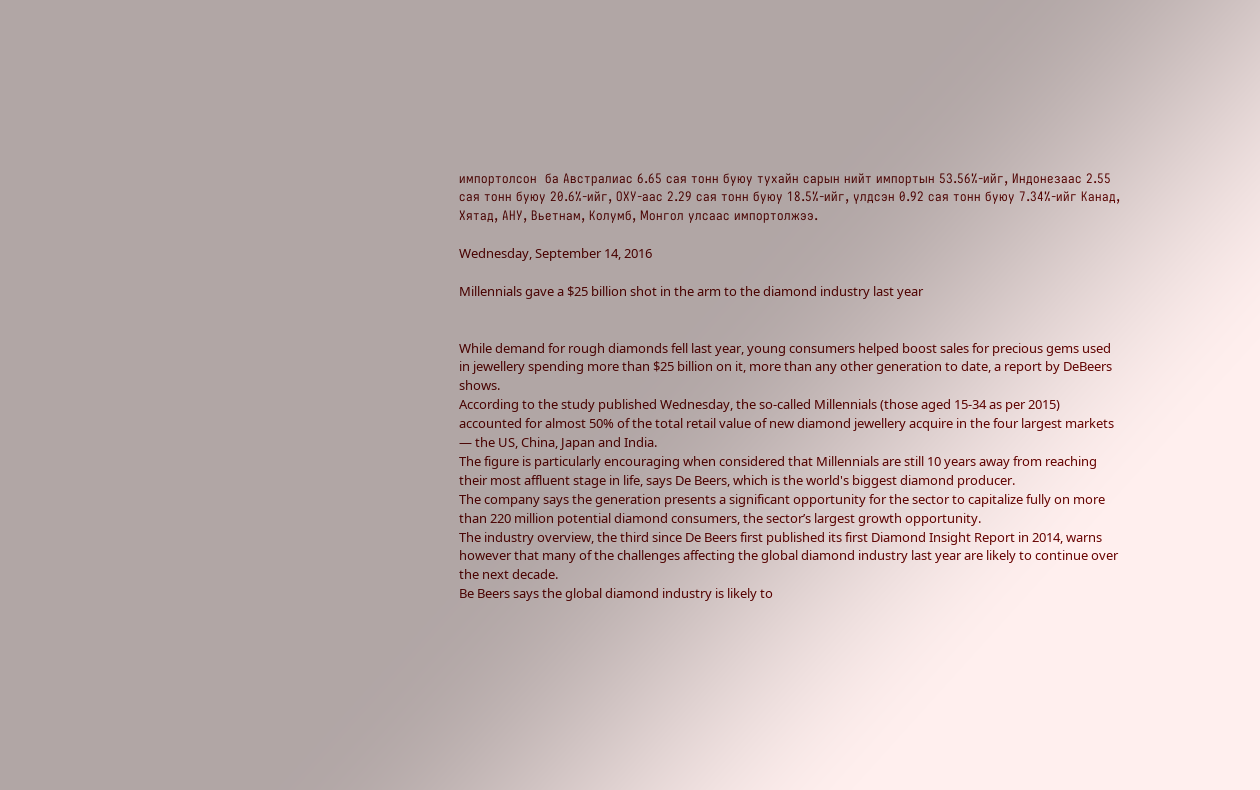импортолсон  ба Австралиас 6.65 сая тонн буюу тухайн сарын нийт импортын 53.56%-ийг, Индонезаас 2.55 сая тонн буюу 20.6%-ийг, ОХУ-аас 2.29 сая тонн буюу 18.5%-ийг, үлдсэн 0.92 сая тонн буюу 7.34%-ийг Канад, Хятад, АНУ, Вьетнам, Колумб, Монгол улсаас импортолжээ.

Wednesday, September 14, 2016

Millennials gave a $25 billion shot in the arm to the diamond industry last year


While demand for rough diamonds fell last year, young consumers helped boost sales for precious gems used in jewellery spending more than $25 billion on it, more than any other generation to date, a report by DeBeers shows.
According to the study published Wednesday, the so-called Millennials (those aged 15-34 as per 2015) accounted for almost 50% of the total retail value of new diamond jewellery acquire in the four largest markets — the US, China, Japan and India.
The figure is particularly encouraging when considered that Millennials are still 10 years away from reaching their most affluent stage in life, says De Beers, which is the world's biggest diamond producer.
The company says the generation presents a significant opportunity for the sector to capitalize fully on more than 220 million potential diamond consumers, the sector’s largest growth opportunity.
The industry overview, the third since De Beers first published its first Diamond Insight Report in 2014, warns however that many of the challenges affecting the global diamond industry last year are likely to continue over the next decade.
Be Beers says the global diamond industry is likely to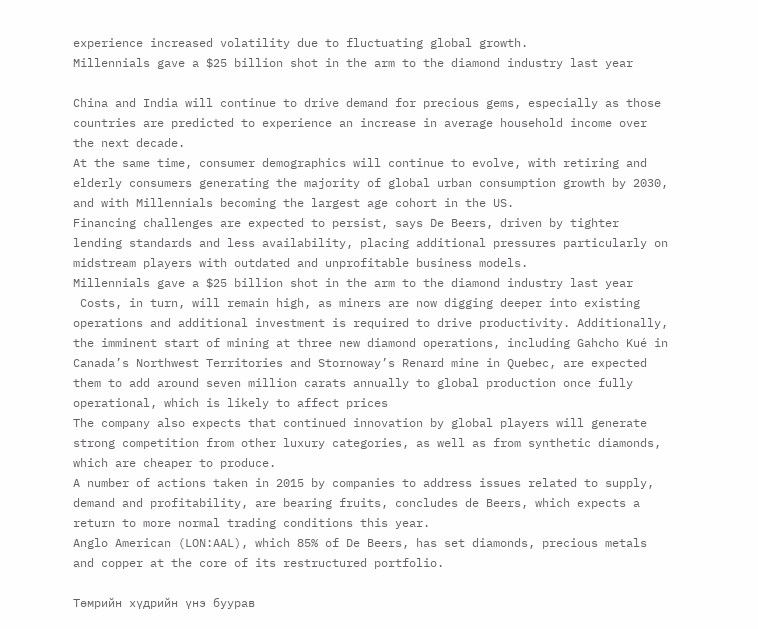experience increased volatility due to fluctuating global growth.
Millennials gave a $25 billion shot in the arm to the diamond industry last year

China and India will continue to drive demand for precious gems, especially as those countries are predicted to experience an increase in average household income over the next decade.
At the same time, consumer demographics will continue to evolve, with retiring and elderly consumers generating the majority of global urban consumption growth by 2030, and with Millennials becoming the largest age cohort in the US.
Financing challenges are expected to persist, says De Beers, driven by tighter lending standards and less availability, placing additional pressures particularly on midstream players with outdated and unprofitable business models.
Millennials gave a $25 billion shot in the arm to the diamond industry last year
 Costs, in turn, will remain high, as miners are now digging deeper into existing operations and additional investment is required to drive productivity. Additionally, the imminent start of mining at three new diamond operations, including Gahcho Kué in Canada’s Northwest Territories and Stornoway’s Renard mine in Quebec, are expected them to add around seven million carats annually to global production once fully operational, which is likely to affect prices
The company also expects that continued innovation by global players will generate strong competition from other luxury categories, as well as from synthetic diamonds, which are cheaper to produce.
A number of actions taken in 2015 by companies to address issues related to supply, demand and profitability, are bearing fruits, concludes de Beers, which expects a return to more normal trading conditions this year.
Anglo American (LON:AAL), which 85% of De Beers, has set diamonds, precious metals and copper at the core of its restructured portfolio.

Төмрийн хүдрийн үнэ буурав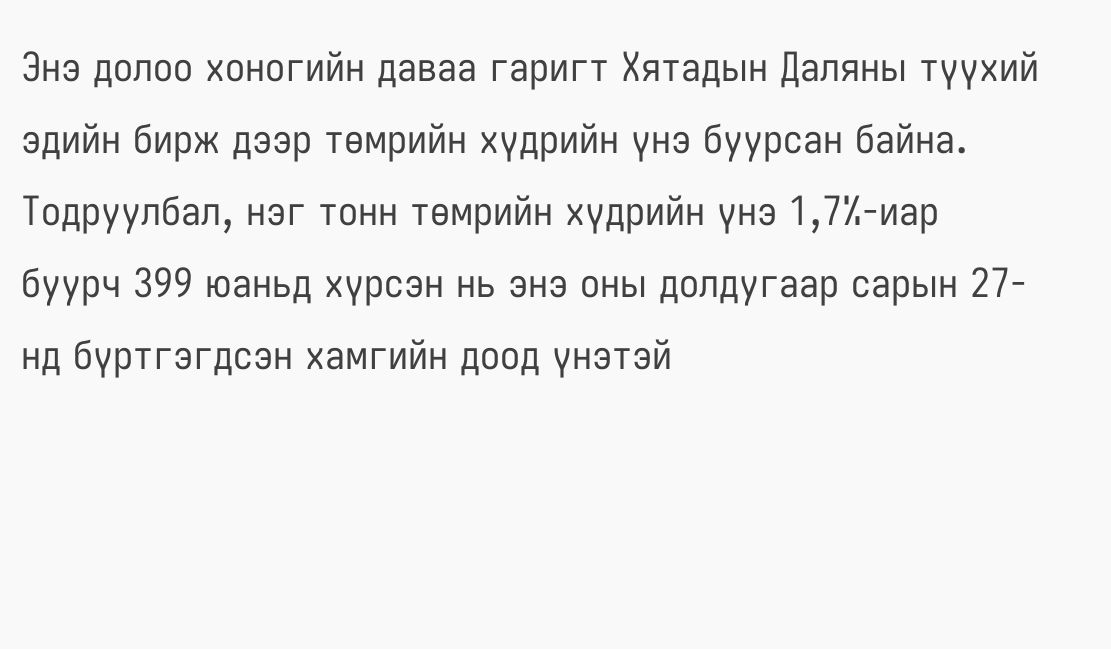Энэ долоо хоногийн даваа гаригт Хятадын Даляны түүхий эдийн бирж дээр төмрийн хүдрийн үнэ буурсан байна. Тодруулбал, нэг тонн төмрийн хүдрийн үнэ 1,7%-иар буурч 399 юаньд хүрсэн нь энэ оны долдугаар сарын 27-нд бүртгэгдсэн хамгийн доод үнэтэй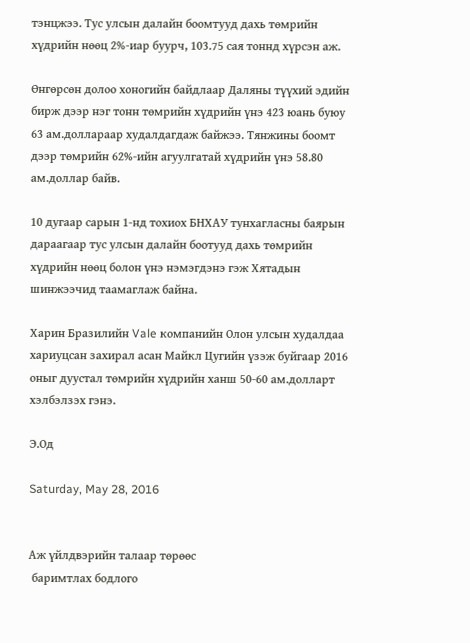тэнцжээ. Тус улсын далайн боомтууд дахь төмрийн хүдрийн нөөц 2%-иар буурч, 103.75 сая тоннд хүрсэн аж.

Өнгөрсөн долоо хоногийн байдлаар Даляны түүхий эдийн бирж дээр нэг тонн төмрийн хүдрийн үнэ 423 юань буюу 63 ам.доллараар худалдагдаж байжээ. Тянжины боомт дээр төмрийн 62%-ийн агуулгатай хүдрийн үнэ 58.80 ам.доллар байв.

10 дугаар сарын 1-нд тохиох БНХАУ тунхагласны баярын дараагаар тус улсын далайн боотууд дахь төмрийн хүдрийн нөөц болон үнэ нэмэгдэнэ гэж Хятадын шинжээчид таамаглаж байна.

Харин Бразилийн Vale компанийн Олон улсын худалдаа хариуцсан захирал асан Майкл Цугийн үзэж буйгаар 2016 оныг дуустал төмрийн хүдрийн ханш 50-60 ам.долларт хэлбэлзэх гэнэ.

Э.Од

Saturday, May 28, 2016


Аж үйлдвэрийн талаар төрөөс
 баримтлах бодлого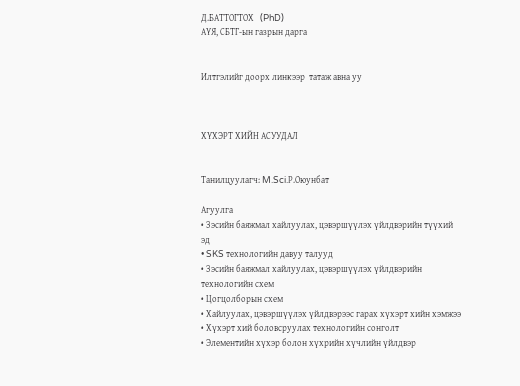Д.БАТТОГТОХ   (PhD)
АҮЯ, СБТГ-ын газрын дарга


Илтгэлийг доорх линкээр  татаж авна уу



ХҮХЭРТ ХИЙН АСУУДАЛ


Танилцуулагч: M.Sci.Р.Оюунбат

Агуулга
• Зэсийн баяжмал хайлуулах, цэвэршүүлэх үйлдвэрийн түүхий эд
• SKS технологийн давуу талууд
• Зэсийн баяжмал хайлуулах, цэвэршүүлэх үйлдвэрийн технологийн схем
• Цогцолборын схем
• Хайлуулах, цэвэршүүлэх үйлдвэрээс гарах хүхэрт хийн хэмжээ
• Хүхэрт хий боловсруулах технологийн сонголт
• Элементийн хүхэр болон хүхрийн хүчлийн үйлдвэр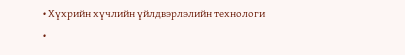• Хүхрийн хүчлийн үйлдвэрлэлийн технологи
•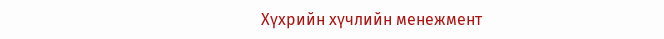Хүхрийн хүчлийн менежмент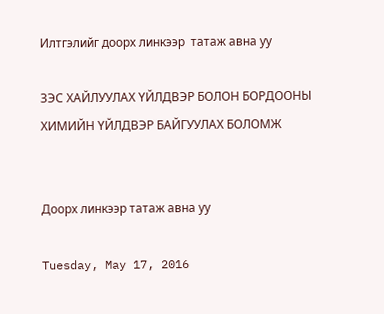Илтгэлийг доорх линкээр  татаж авна уу

ЗЭС ХАЙЛУУЛАХ ҮЙЛДВЭР БОЛОН БОРДООНЫ ХИМИЙН ҮЙЛДВЭР БАЙГУУЛАХ БОЛОМЖ


Доорх линкээр татаж авна уу

Tuesday, May 17, 2016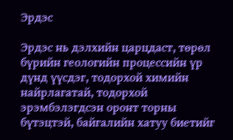Эрдэс

Эрдэс нь дэлхийн царцдаст, төрөл бүрийн геологийн процессийн үр дүнд үүсдэг, тодорхой химийн найрлагатай, тодорхой эрэмбэлэгдсэн оронт торны бүтэцтэй, байгалийн хатуу биетийг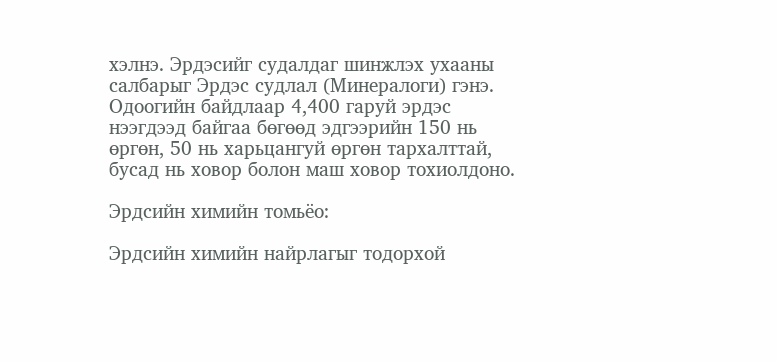хэлнэ. Эрдэсийг судалдаг шинжлэх ухааны салбарыг Эрдэс судлал (Минералоги) гэнэ. Одоогийн байдлаар 4,400 гаруй эрдэс нээгдээд байгаа бөгөөд эдгээрийн 150 нь өргөн, 50 нь харьцангуй өргөн тархалттай, бусад нь ховор болон маш ховор тохиолдоно.

Эрдсийн химийн томьёо:

Эрдсийн химийн найрлагыг тодорхой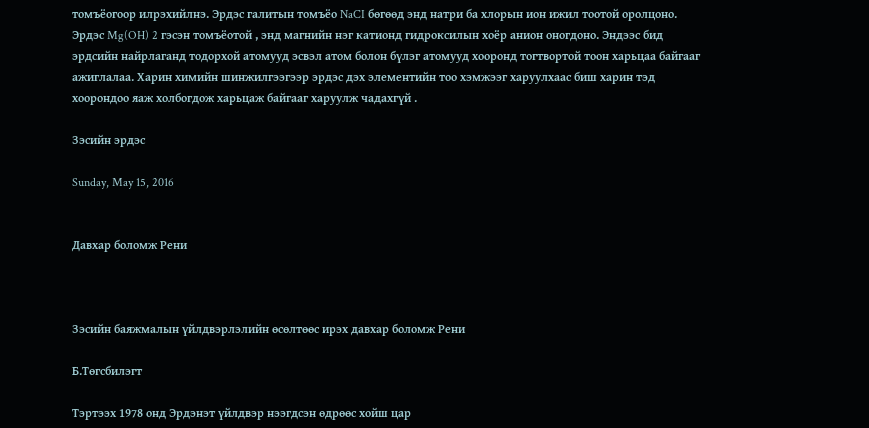томъёогоор илрэхийлнэ. Эрдэс галитын томъёо NaCI бөгөөд энд натри ба хлорын ион ижил тоотой оролцоно. Эрдэс Mg(OH) 2 гэсэн томъёотой , энд магнийн нэг катионд гидроксилын хоёр анион оногдоно. Эндээс бид эрдсийн найрлаганд тодорхой атомууд эсвэл атом болон бүлэг атомууд хооронд тогтвортой тоон харьцаа байгааг ажиглалаа. Харин химийн шинжилгээгээр эрдэс дэх элементийн тоо хэмжээг харуулхаас биш харин тэд хоорондоо яаж холбогдож харьцаж байгааг харуулж чадахгүй .

Зэсийн эрдэс

Sunday, May 15, 2016


Давхар боломж Рени



Зэсийн баяжмалын үйлдвэрлэлийн өсөлтөөс ирэх давхар боломж Рени

Б.Төгсбилэгт

Тэртээх 1978 онд Эрдэнэт үйлдвэр нээгдсэн өдрөөс хойш цар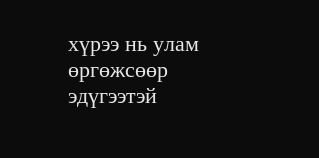хүрээ нь улам өргөжсөөр эдүгээтэй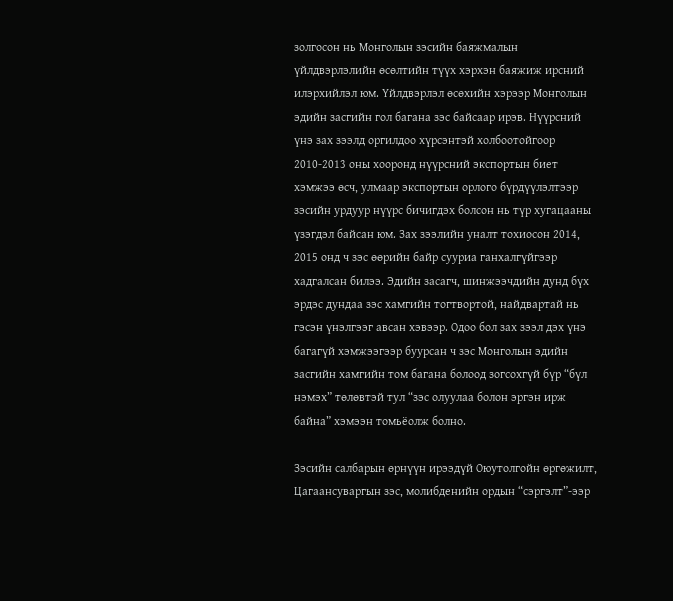золгосон нь Монголын зэсийн баяжмалын үйлдвэрлэлийн өсөлтийн түүх хэрхэн баяжиж ирсний илэрхийлэл юм. Үйлдвэрлэл өсөхийн хэрээр Монголын эдийн засгийн гол багана зэс байсаар ирэв. Нүүрсний үнэ зах зээлд оргилдоо хүрсэнтэй холбоотойгоор 2010-2013 оны хооронд нүүрсний экспортын биет хэмжээ өсч, улмаар экспортын орлого бүрдүүлэлтээр зэсийн урдуур нүүрс бичигдэх болсон нь түр хугацааны үзэгдэл байсан юм. Зах зээлийн уналт тохиосон 2014, 2015 онд ч зэс өөрийн байр сууриа ганхалгүйгээр хадгалсан билээ. Эдийн засагч, шинжээчдийн дунд бүх эрдэс дундаа зэс хамгийн тогтвортой, найдвартай нь гэсэн үнэлгээг авсан хэвээр. Одоо бол зах зээл дэх үнэ багагүй хэмжээгээр буурсан ч зэс Монголын эдийн засгийн хамгийн том багана болоод зогсохгүй бүр “бүл нэмэх” төлөвтэй тул “зэс олуулаа болон эргэн ирж байна” хэмээн томьёолж болно.

Зэсийн салбарын өрнүүн ирээдүй Оюутолгойн өргөжилт, Цагаансуваргын зэс, молибденийн ордын “сэргэлт”-ээр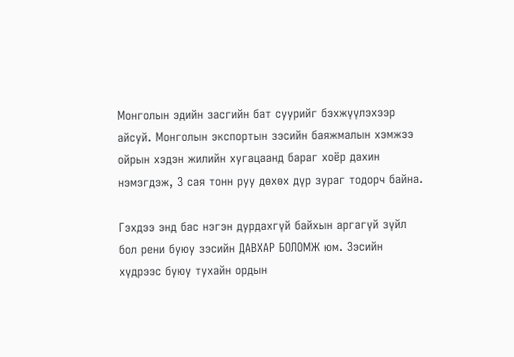Монголын эдийн засгийн бат суурийг бэхжүүлэхээр айсуй. Монголын экспортын зэсийн баяжмалын хэмжээ ойрын хэдэн жилийн хугацаанд бараг хоёр дахин нэмэгдэж, 3 сая тонн руу дөхөх дүр зураг тодорч байна.

Гэхдээ энд бас нэгэн дурдахгүй байхын аргагүй зүйл бол рени буюу зэсийн ДАВХАР БОЛОМЖ юм. Зэсийн хүдрээс буюу тухайн ордын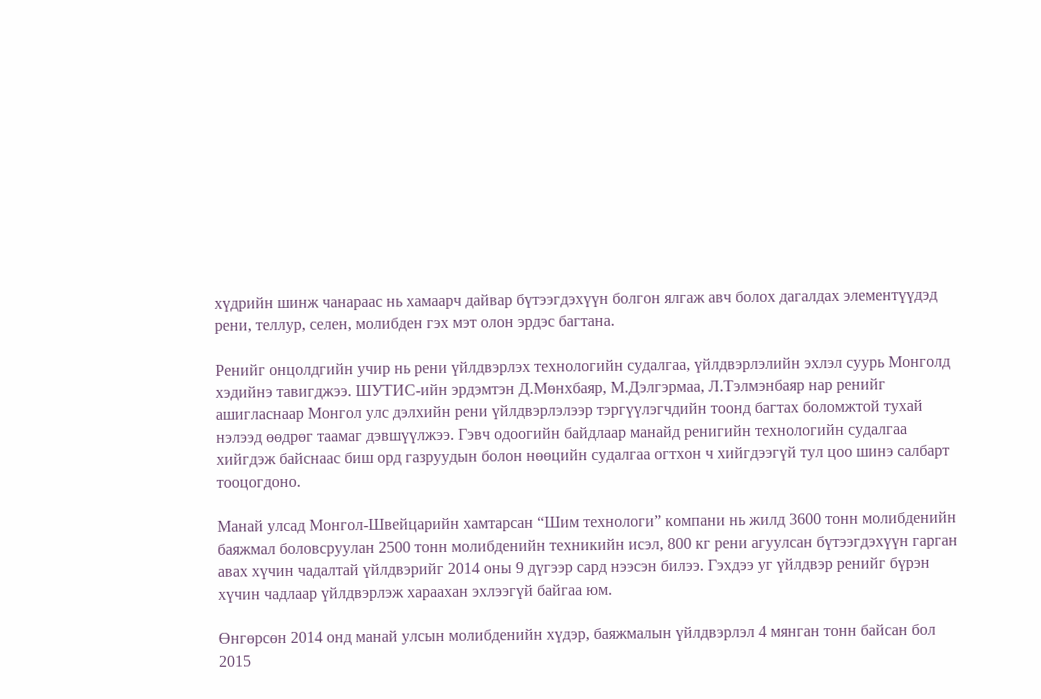хүдрийн шинж чанараас нь хамаарч дайвар бүтээгдэхүүн болгон ялгаж авч болох дагалдах элементүүдэд рени, теллур, селен, молибден гэх мэт олон эрдэс багтана.

Ренийг онцолдгийн учир нь рени үйлдвэрлэх технологийн судалгаа, үйлдвэрлэлийн эхлэл суурь Монголд хэдийнэ тавигджээ. ШУТИС-ийн эрдэмтэн Д.Мөнхбаяр, М.Дэлгэрмаа, Л.Тэлмэнбаяр нар ренийг ашигласнаар Монгол улс дэлхийн рени үйлдвэрлэлээр тэргүүлэгчдийн тоонд багтах боломжтой тухай нэлээд өөдрөг таамаг дэвшүүлжээ. Гэвч одоогийн байдлаар манайд ренигийн технологийн судалгаа хийгдэж байснаас биш орд газруудын болон нөөцийн судалгаа огтхон ч хийгдээгүй тул цоо шинэ салбарт тооцогдоно.

Манай улсад Монгол-Швейцарийн хамтарсан “Шим технологи” компани нь жилд 3600 тонн молибденийн баяжмал боловсруулан 2500 тонн молибденийн техникийн исэл, 800 кг рени агуулсан бүтээгдэхүүн гарган авах хүчин чадалтай үйлдвэрийг 2014 оны 9 дүгээр сард нээсэн билээ. Гэхдээ уг үйлдвэр ренийг бүрэн хүчин чадлаар үйлдвэрлэж хараахан эхлээгүй байгаа юм.

Өнгөрсөн 2014 онд манай улсын молибденийн хүдэр, баяжмалын үйлдвэрлэл 4 мянган тонн байсан бол 2015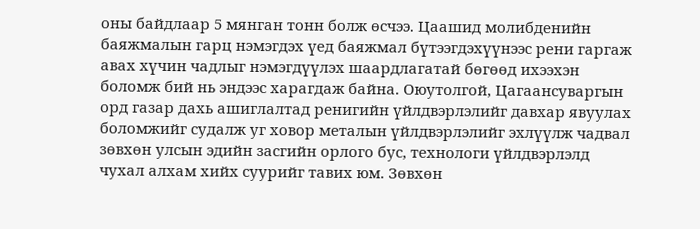оны байдлаар 5 мянган тонн болж өсчээ. Цаашид молибденийн баяжмалын гарц нэмэгдэх үед баяжмал бүтээгдэхүүнээс рени гаргаж авах хүчин чадлыг нэмэгдүүлэх шаардлагатай бөгөөд ихээхэн боломж бий нь эндээс харагдаж байна. Оюутолгой, Цагаансуваргын орд газар дахь ашиглалтад ренигийн үйлдвэрлэлийг давхар явуулах боломжийг судалж уг ховор металын үйлдвэрлэлийг эхлүүлж чадвал зөвхөн улсын эдийн засгийн орлого бус, технологи үйлдвэрлэлд чухал алхам хийх суурийг тавих юм. Зөвхөн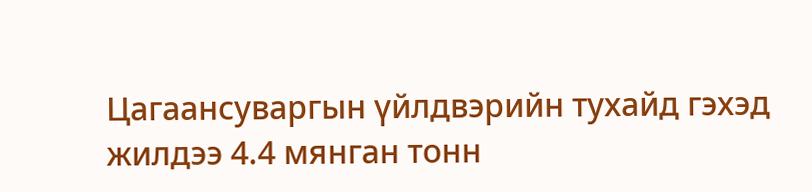Цагаансуваргын үйлдвэрийн тухайд гэхэд жилдээ 4.4 мянган тонн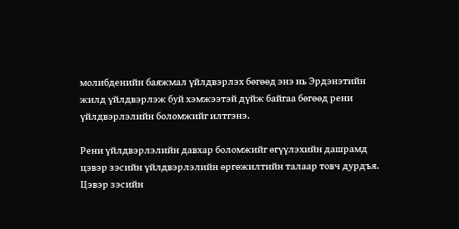молибденийн баяжмал үйлдвэрлэх бөгөөд энэ нь Эрдэнэтийн жилд үйлдвэрлэж буй хэмжээтэй дүйж байгаа бөгөөд рени үйлдвэрлэлийн боломжийг илтгэнэ.

Рени үйлдвэрлэлийн давхар боломжийг өгүүлэхийн дашрамд цэвэр зэсийн үйлдвэрлэлийн өргөжилтийн талаар товч дурдъя. Цэвэр зэсийн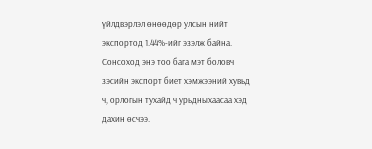үйлдвэрлэл өнөөдөр улсын нийт экспортод 1.44%-ийг эзэлж байна. Сонсоход энэ тоо бага мэт боловч зэсийн экспорт биет хэмжээний хувьд ч, орлогын тухайд ч урьдныхаасаа хэд дахин өсчээ.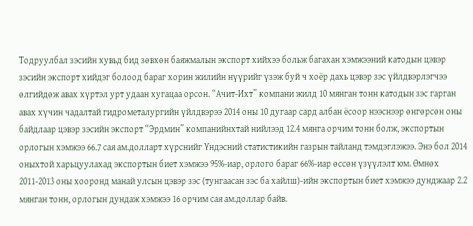Тодруулбал зэсийн хувьд бид зөвхөн баяжмалын экспорт хийхээ больж багахан хэмжээний катодын цэвэр зэсийн экспорт хийдэг болоод бараг хорин жилийн нүүрийг үзэж буй ч хоёр дахь цэвэр зэс үйлдвэрлэгчээ өлгийдөж авах хүртэл урт удаан хугацаа орсон. “Ачит-Ихт” компани жилд 10 мянган тонн катодын зэс гарган авах хүчин чадалтай гидрометалургийн үйлдвэрээ 2014 оны 10 дугаар сард албан ёсоор нээснээр өнгөрсөн оны  байдлаар цэвэр зэсийн экспорт “Эрдмин” компанийнхтай нийлээд 12.4 мянга орчим тонн болж, экспортын орлогын хэмжээ 66.7 сая ам.долларт хүрснийг Үндэсний статистикийн газрын тайланд тэмдэглэжээ. Энэ бол 2014 оныхтой харьцуулахад экспортын биет хэмжээ 95%-иар, орлого бараг 66%-иар өссөн үзүүлэлт юм. Өмнөх 2011-2013 оны хооронд манай улсын цэвэр зэс (тунгаасан зэс ба хайлш)-ийн экспортын биет хэмжээ дунджаар 2.2 мянган тонн, орлогын дундаж хэмжээ 16 орчим сая ам.доллар байв.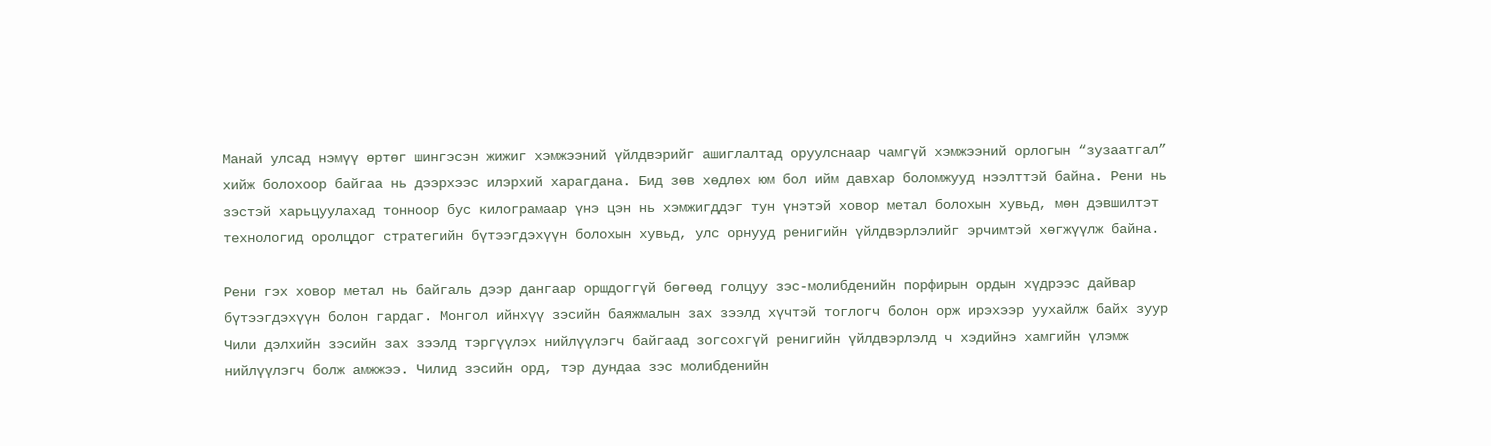Манай улсад нэмүү өртөг шингэсэн жижиг хэмжээний үйлдвэрийг ашиглалтад оруулснаар чамгүй хэмжээний орлогын “зузаатгал” хийж болохоор байгаа нь дээрхээс илэрхий харагдана. Бид зөв хөдлөх юм бол ийм давхар боломжууд нээлттэй байна. Рени нь зэстэй харьцуулахад тонноор бус килограмаар үнэ цэн нь хэмжигддэг тун үнэтэй ховор метал болохын хувьд, мөн дэвшилтэт технологид оролцдог стратегийн бүтээгдэхүүн болохын хувьд, улс орнууд ренигийн үйлдвэрлэлийг эрчимтэй хөгжүүлж байна.

Рени гэх ховор метал нь байгаль дээр дангаар оршдоггүй бөгөөд голцуу зэс-молибденийн порфирын ордын хүдрээс дайвар бүтээгдэхүүн болон гардаг. Монгол ийнхүү зэсийн баяжмалын зах зээлд хүчтэй тоглогч болон орж ирэхээр уухайлж байх зуур Чили дэлхийн зэсийн зах зээлд тэргүүлэх нийлүүлэгч байгаад зогсохгүй ренигийн үйлдвэрлэлд ч хэдийнэ хамгийн үлэмж нийлүүлэгч болж амжжээ. Чилид зэсийн орд, тэр дундаа зэс молибденийн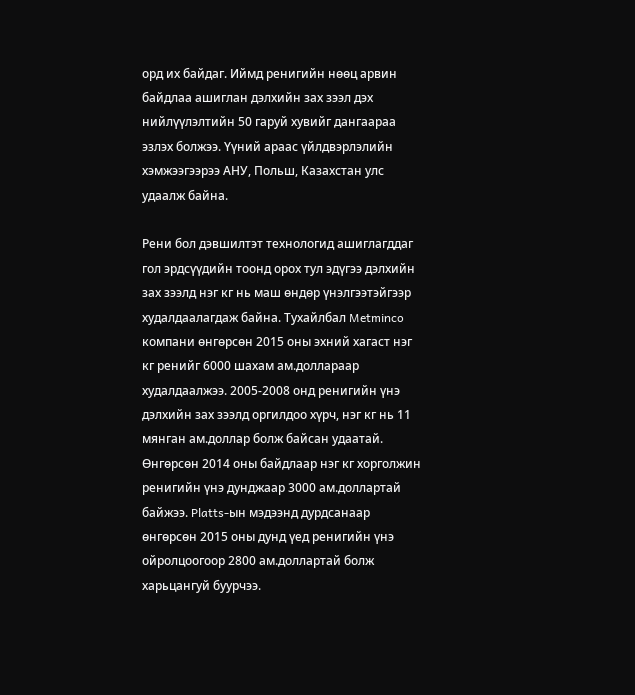орд их байдаг. Иймд ренигийн нөөц арвин байдлаа ашиглан дэлхийн зах зээл дэх нийлүүлэлтийн 50 гаруй хувийг дангаараа эзлэх болжээ. Үүний араас үйлдвэрлэлийн хэмжээгээрээ АНУ, Польш, Казахстан улс удаалж байна.

Рени бол дэвшилтэт технологид ашиглагддаг гол эрдсүүдийн тоонд орох тул эдүгээ дэлхийн зах зээлд нэг кг нь маш өндөр үнэлгээтэйгээр худалдаалагдаж байна. Тухайлбал Metminco компани өнгөрсөн 2015 оны эхний хагаст нэг кг ренийг 6000 шахам ам.доллараар худалдаалжээ. 2005-2008 онд ренигийн үнэ дэлхийн зах зээлд оргилдоо хүрч, нэг кг нь 11 мянган ам.доллар болж байсан удаатай. Өнгөрсөн 2014 оны байдлаар нэг кг хорголжин ренигийн үнэ дунджаар 3000 ам.доллартай байжээ. Platts-ын мэдээнд дурдсанаар өнгөрсөн 2015 оны дунд үед ренигийн үнэ ойролцоогоор 2800 ам.доллартай болж харьцангуй буурчээ.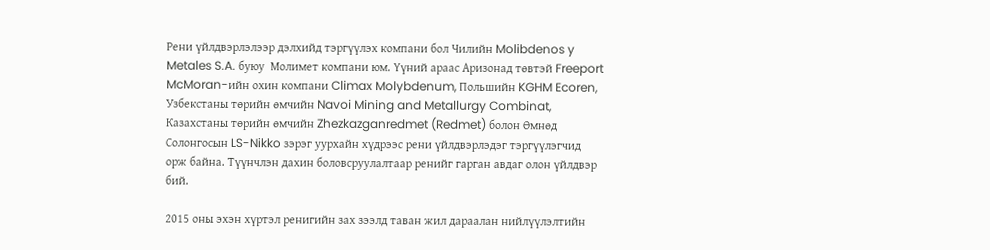Рени үйлдвэрлэлээр дэлхийд тэргүүлэх компани бол Чилийн Molibdenos y Metales S.A. буюу  Молимет компани юм. Үүний араас Аризонад төвтэй Freeport McMoran-ийн охин компани Climax Molybdenum, Польшийн KGHM Ecoren, Узбекстаны төрийн өмчийн Navoi Mining and Metallurgy Combinat, Казахстаны төрийн өмчийн Zhezkazganredmet (Redmet) болон Өмнөд Солонгосын LS-Nikko зэрэг уурхайн хүдрээс рени үйлдвэрлэдэг тэргүүлэгчид орж байна. Түүнчлэн дахин боловсруулалтаар ренийг гарган авдаг олон үйлдвэр бий.

2015 оны эхэн хүртэл ренигийн зах зээлд таван жил дараалан нийлүүлэлтийн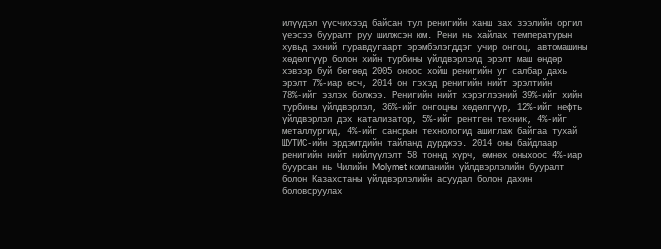илүүдэл үүсчихээд байсан тул ренигийн ханш зах зээлийн оргил үеэсээ бууралт руу шилжсэн юм. Рени нь хайлах температурын хувьд эхний гуравдугаарт эрэмбэлэгддэг учир онгоц, автомашины хөдөлгүүр болон хийн турбины үйлдвэрлэлд эрэлт маш өндөр хэвээр буй бөгөөд 2005 оноос хойш ренигийн уг салбар дахь эрэлт 7%-иар өсч, 2014 он гэхэд ренигийн нийт эрэлтийн 78%-ийг эзлэх болжээ. Ренигийн нийт хэрэглээний 39%-ийг хийн турбины үйлдвэрлэл, 36%-ийг онгоцны хөдөлгүүр, 12%-ийг нефть үйлдвэрлэл дэх катализатор, 5%-ийг рентген техник, 4%-ийг металлургид, 4%-ийг сансрын технологид ашиглаж байгаа тухай ШУТИС-ийн эрдэмтдийн тайланд дурджээ. 2014 оны байдлаар ренигийн нийт нийлүүлэлт 58 тоннд хүрч, өмнөх оныхоос 4%-иар буурсан нь Чилийн Molymet компанийн үйлдвэрлэлийн бууралт болон Казахстаны үйлдвэрлэлийн асуудал болон дахин боловсруулах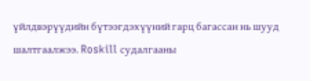үйлдвэрүүдийн бүтээгдэхүүний гарц багассан нь шууд шалтгаалжээ. Roskill судалгааны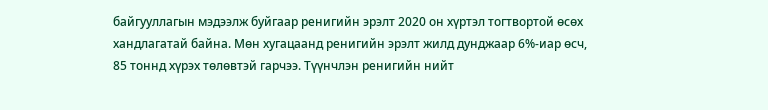байгууллагын мэдээлж буйгаар ренигийн эрэлт 2020 он хүртэл тогтвортой өсөх хандлагатай байна. Мөн хугацаанд ренигийн эрэлт жилд дунджаар 6%-иар өсч, 85 тоннд хүрэх төлөвтэй гарчээ. Түүнчлэн ренигийн нийт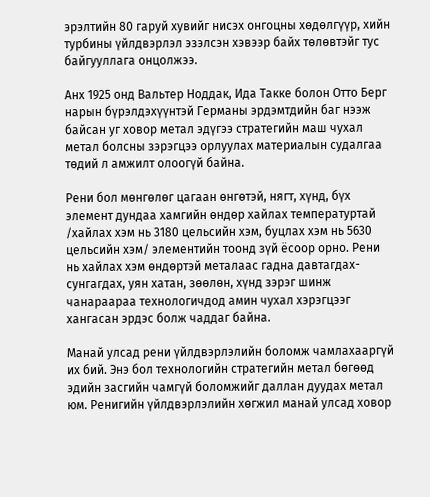эрэлтийн 80 гаруй хувийг нисэх онгоцны хөдөлгүүр, хийн турбины үйлдвэрлэл эзэлсэн хэвээр байх төлөвтэйг тус байгууллага онцолжээ.

Анх 1925 онд Вальтер Ноддак, Ида Такке болон Отто Берг нарын бүрэлдэхүүнтэй Германы эрдэмтдийн баг нээж байсан уг ховор метал эдүгээ стратегийн маш чухал метал болсны зэрэгцээ орлуулах материалын судалгаа төдий л амжилт олоогүй байна.

Рени бол мөнгөлөг цагаан өнгөтэй, нягт, хүнд, бүх элемент дундаа хамгийн өндөр хайлах температуртай /хайлах хэм нь 3180 цельсийн хэм, буцлах хэм нь 5630 цельсийн хэм/ элементийн тоонд зүй ёсоор орно. Рени нь хайлах хэм өндөртэй металаас гадна давтагдах-сунгагдах, уян хатан, зөөлөн, хүнд зэрэг шинж чанараараа технологичдод амин чухал хэрэгцээг хангасан эрдэс болж чаддаг байна.

Манай улсад рени үйлдвэрлэлийн боломж чамлахааргүй их бий. Энэ бол технологийн стратегийн метал бөгөөд эдийн засгийн чамгүй боломжийг даллан дуудах метал юм. Ренигийн үйлдвэрлэлийн хөгжил манай улсад ховор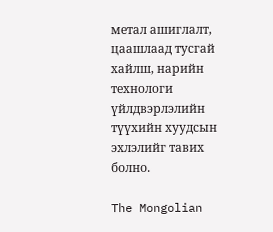метал ашиглалт, цаашлаад тусгай хайлш, нарийн технологи үйлдвэрлэлийн түүхийн хуудсын эхлэлийг тавих болно.

The Mongolian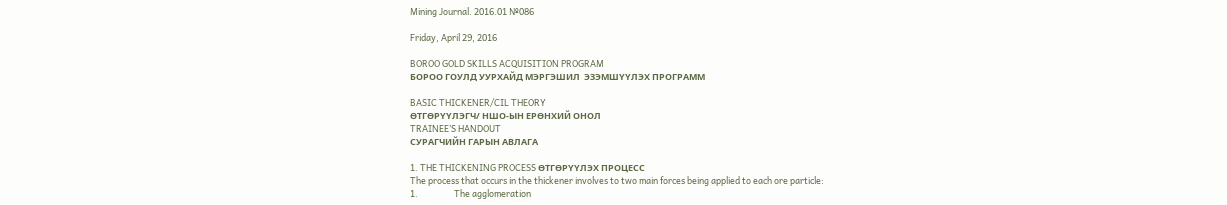Mining Journal. 2016.01 №086

Friday, April 29, 2016

BOROO GOLD SKILLS ACQUISITION PROGRAM
БОРОО ГОУЛД УУРХАЙД МЭРГЭШИЛ  ЭЗЭМШҮҮЛЭХ ПРОГРАММ

BASIC THICKENER/CIL THEORY
ӨТГӨРҮҮЛЭГЧ/ НШО-ЫН ЕРӨНХИЙ ОНОЛ
TRAINEE’S HANDOUT
СУРАГЧИЙН ГАРЫН АВЛАГА

1. THE THICKENING PROCESS ӨТГӨРҮҮЛЭХ ПРОЦЕСС
The process that occurs in the thickener involves to two main forces being applied to each ore particle:
1.                  The agglomeration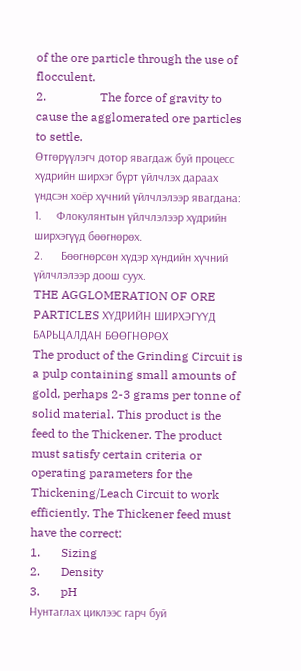of the ore particle through the use of flocculent.
2.                  The force of gravity to cause the agglomerated ore particles to settle.
Өтгөрүүлэгч дотор явагдаж буй процесс хүдрийн ширхэг бүрт үйлчлэх дараах үндсэн хоёр хүчний үйлчлэлээр явагдана:
1.     Флокулянтын үйлчлэлээр хүдрийн ширхэгүүд бөөгнөрөх.
2.      Бөөгнөрсөн хүдэр хүндийн хүчний үйлчлэлээр доош суух.
THE AGGLOMERATION OF ORE PARTICLES ХҮДРИЙН ШИРХЭГҮҮД БАРЬЦАЛДАН БӨӨГНӨРӨХ
The product of the Grinding Circuit is a pulp containing small amounts of gold, perhaps 2-3 grams per tonne of solid material. This product is the feed to the Thickener. The product must satisfy certain criteria or operating parameters for the Thickening/Leach Circuit to work efficiently. The Thickener feed must have the correct:
1.       Sizing
2.       Density
3.       pH
Нунтаглах циклээс гарч буй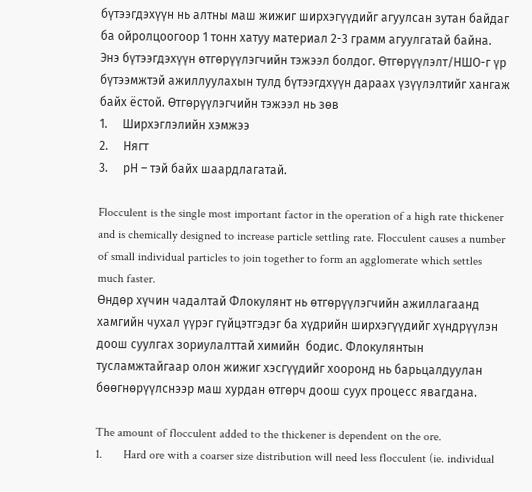бүтээгдэхүүн нь алтны маш жижиг ширхэгүүдийг агуулсан зутан байдаг ба ойролцоогоор 1 тонн хатуу материал 2-3 грамм агуулгатай байна. Энэ бүтээгдэхүүн өтгөрүүлэгчийн тэжээл болдог. Өтгөрүүлэлт/НШО-г үр бүтээмжтэй ажиллуулахын тулд бүтээгдхүүн дараах үзүүлэлтийг хангаж байх ёстой. Өтгөрүүлэгчийн тэжээл нь зөв
1.     Ширхэглэлийн хэмжээ
2.     Нягт
3.     рН – тэй байх шаардлагатай.

Flocculent is the single most important factor in the operation of a high rate thickener and is chemically designed to increase particle settling rate. Flocculent causes a number of small individual particles to join together to form an agglomerate which settles much faster.
Өндөр хүчин чадалтай Флокулянт нь өтгөрүүлэгчийн ажиллагаанд хамгийн чухал үүрэг гүйцэтгэдэг ба хүдрийн ширхэгүүдийг хүндрүүлэн доош суулгах зориулалттай химийн  бодис. Флокулянтын тусламжтайгаар олон жижиг хэсгүүдийг хооронд нь барьцалдуулан бөөгнөрүүлснээр маш хурдан өтгөрч доош суух процесс явагдана.

The amount of flocculent added to the thickener is dependent on the ore.
1.       Hard ore with a coarser size distribution will need less flocculent (ie. individual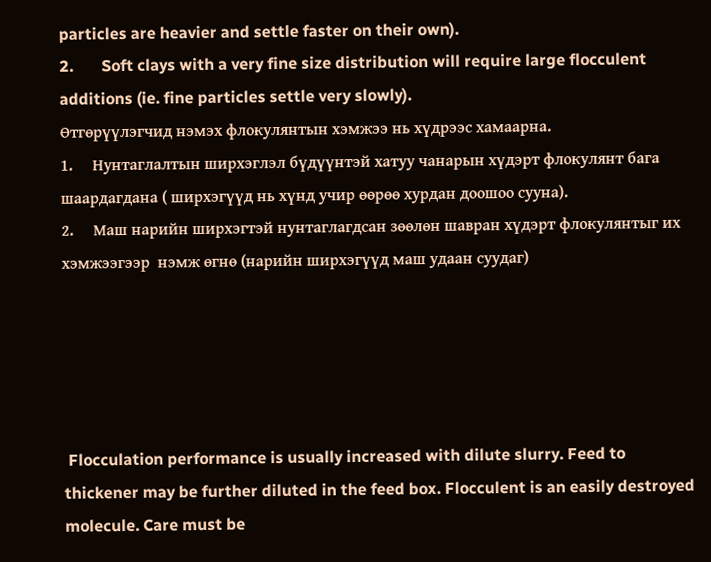particles are heavier and settle faster on their own).
2.       Soft clays with a very fine size distribution will require large flocculent additions (ie. fine particles settle very slowly).
Өтгөрүүлэгчид нэмэх флокулянтын хэмжээ нь хүдрээс хамаарна.
1.     Нунтаглалтын ширхэглэл бүдүүнтэй хатуу чанарын хүдэрт флокулянт бага шаардагдана ( ширхэгүүд нь хүнд учир өөрөө хурдан доошоо сууна).
2.     Маш нарийн ширхэгтэй нунтаглагдсан зөөлөн шавран хүдэрт флокулянтыг их хэмжээгээр  нэмж өгнө (нарийн ширхэгүүд маш удаан суудаг)





 Flocculation performance is usually increased with dilute slurry. Feed to thickener may be further diluted in the feed box. Flocculent is an easily destroyed molecule. Care must be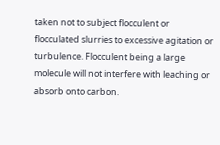taken not to subject flocculent or flocculated slurries to excessive agitation or turbulence. Flocculent being a large molecule will not interfere with leaching or absorb onto carbon.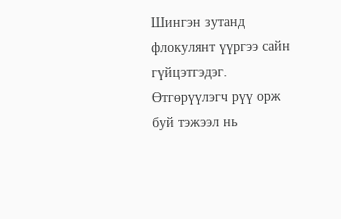Шингэн зутанд флокулянт үүргээ сайн гүйцэтгэдэг.  Өтгөрүүлэгч рүү орж буй тэжээл нь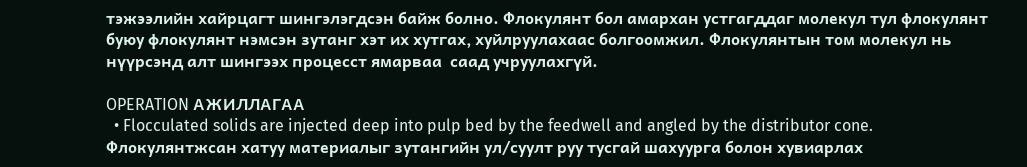тэжээлийн хайрцагт шингэлэгдсэн байж болно. Флокулянт бол амархан устгагддаг молекул тул флокулянт буюу флокулянт нэмсэн зутанг хэт их хутгах, хуйлруулахаас болгоомжил. Флокулянтын том молекул нь нүүрсэнд алт шингээх процесст ямарваа  саад учруулахгүй.

OPERATION АЖИЛЛАГАА
  • Flocculated solids are injected deep into pulp bed by the feedwell and angled by the distributor cone.
Флокулянтжсан хатуу материалыг зутангийн ул/суулт руу тусгай шахуурга болон хувиарлах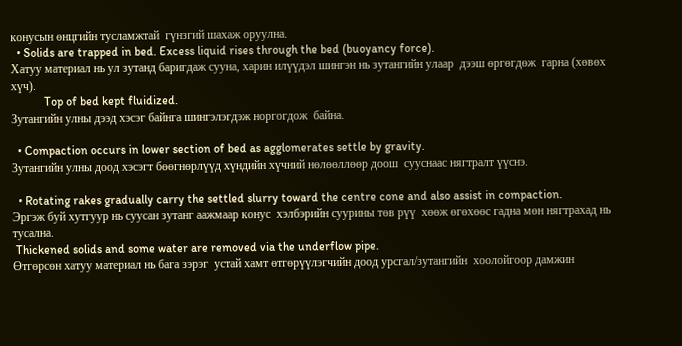конусын өнцгийн тусламжтай  гүнзгий шахаж оруулна.
  • Solids are trapped in bed. Excess liquid rises through the bed (buoyancy force).
Хатуу материал нь ул зутанд баригдаж сууна, харин илүүдэл шингэн нь зутангийн улаар  дээш өргөгдөж  гарна (хөвөх хүч).
           Top of bed kept fluidized.
Зутангийн улны дээд хэсэг байнга шингэлэгдэж норгогдож  байна.

  • Compaction occurs in lower section of bed as agglomerates settle by gravity.
Зутангийн улны доод хэсэгт бөөгнөрлүүд хүндийн хүчний нөлөөллөөр доош  сууснаас нягтралт үүснэ.

  • Rotating rakes gradually carry the settled slurry toward the centre cone and also assist in compaction.
Эргэж буй хутгуур нь суусан зутанг аажмаар конус  хэлбэрийн суурины төв рүү  хөөж өгөхөөс гадна мөн нягтрахад нь  тусална.
 Thickened solids and some water are removed via the underflow pipe.
Өтгөрсөн хатуу материал нь бага зэрэг  устай хамт өтгөрүүлэгчийн доод урсгал/зутангийн  хоолойгоор дамжин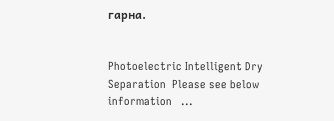гарна.


Photoelectric Intelligent Dry Separation  Please see below information   ...